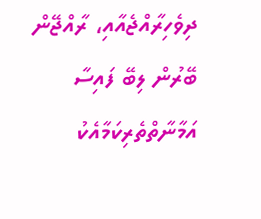ދިވެހިރާއްޖެއާއި، ރާއްޖޭން ބޭރުން ލިބޭ ފައިސާ އަމާނާތްތެރިކަމާއެކު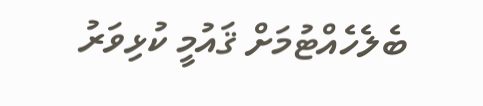ބެލެހެއްޓުމަށް ޤައުމީ ކުޅިވަރު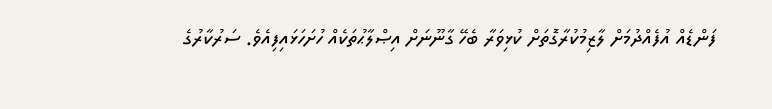ފަންޑެއް އުފެއްދުމަށް ލާޒިމުކުރާގޮތަށް ކުޅިވަރާ ބެހޭ ގާނޫނަށް އިޞްލާޙުތަކެއް ހުށަހަޅައިފިއެވެ. ސަރުކާރުގެ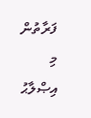ފަރާތުން މި އިޞްލާޙު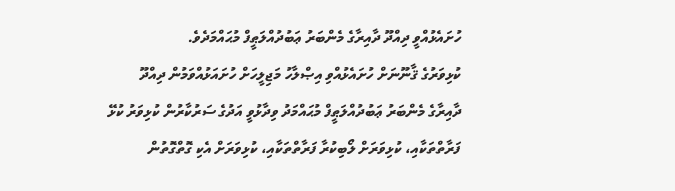ހުށައެޅުއްވީ ދިއްދޫ ދާއިރާގެ މެންބަރު ޢަބުދުއްލަޠީފް މުޙައްމަދެވެ.
ކުޅިވަރުގެ ޤާނޫނަށް ހުށައެޅުއްވި އިޞްލާހު މަޖިލީހަށް ހުށައަޅުއްވަމުން ދިއްދޫ ދާއިރާގެ މެންބަރު ޢަބުދުއްލަޠީފް މުޙައްމަދު ވިދާޅުވީ އަދުގެ ސަރުކާރުން ކުޅިވަރު ކުޅޭ ފަރާތްތަކާއި، ކުޅިވަރަށް ލޯބިކުރާ ފަރާތްތަކާއި، ކުޅިވަރަށް އެކި ގޮތްގޮތުން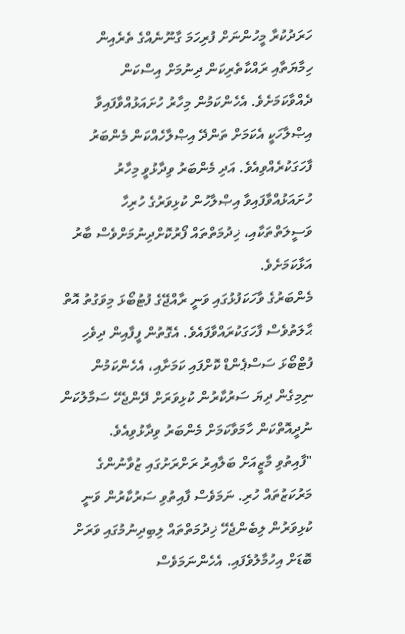ހަރަދުކުރާ މީހުންނަށް ފުރިހަމަ ގާނޫނެއްގެ ތެރެއިން ހިމާޔަތާއި ރައްކާތެރިކަން ދިނުމަށް އިސްކަން ދެއްވާކަމަށެވެ. އެހެންކަމުން މިހާރު ހުށައަޅުއްވާފައިވާ އިޞްލާހަކީ އެކަމަށް ތަންދޭ އިޞްލާހެއްކަން މެންބަރު ފާހަގަކުރެއްވިއެވެ. އަދި މެންބަރު ވިދާޅުވީ މިހާރު ހުށައަޅުއްވާފައިވާ އިޞްލާހުން ކުޅިވަރުގެ ހުރިހާ ވަސީލަތްތަކާއި، ޚިދުމަތްތައް ފޯރުކޮށްދިނުމަށްވެސް ބާރު އަޅާކަމަށެވެ.
މެންބަރުގެ ވާހަކަފުޅުގައި ވަނީ ރާއްޖޭގެ ފުޓުބޯޅަ މިވަގުތު އޮތް ޙާލަތުވެސް ފާހަގަކުރައްވާފައެވެ. އެގޮތުން ފީފާއިން ދިވެހި ފުޓްބޯޅަ ސަސްޕެންޑް ކޮށްފައި ކަމަށާއި، އެހެންކަމުން ނިމިގެން ދިޔަ ސަރުކާރުން ކުޅިވަރަށް ދޭންޖެހޭ ސަމާލުކަން ނުދީއޮތްކަން ހާމަވާކަމަށް މެންބަރު ވިދާޅުވިއެވެ.
"ފާއިތުވި މާޒީއަށް ބަލާއިރު ރަށްރަށުގައި ޒުވާނުންގެ މަރުކަޒުތައް ހުރި. ނަމަވެސް ފާއިތުވި ސަރުކާރުން ވަނީ ކުޅިވަރުން ލިބެންޖެހޭ ޚިދުމަތްތައް ލިބިދިނުމުގައި ވަރަށް ބޮޑަށް އިހުމާލުވެފައި. އެހެންނަމަވެސް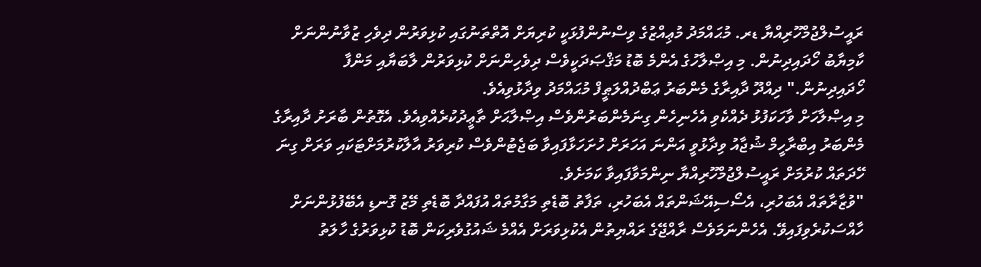ރައީސުލްޖުމްހޫރިއްޔާ ޑރ. މުޙައްމަދު މުޢިއްޒުގެ ވިސްނުންފުޅަކީ ކުރިޔަށް އޮތްތަނުގައި ކުޅިވަރުން ދިވެހި ޒުވާނުންނަށް ކާމިޔާބު ހޯދައިދިނުން. މި އިޞްލާހުގެ އެންމެ ބޮޑު މަޤްޞަދަކީވެސް ދިވެހިންނަށް ކުޅިވަރުން ލާބަޔާއި މަންފާ ހޯދައިދިނުން." ދިއްދޫ ދާއިރާގެ މެންބަރު ޢަބްދުއްލަޠީފް މުޙައްމަދު ވިދާޅުވިއެވެ.
މި އިޞްލާހަށް ވާހަކަފުޅު ދެއްކެވި އެހެނިހެން ގިނަމެންބަރުންވެސް އިޞްލާޙަށް ތާޢީދުކުރެއްވިއެވެ. އެގޮތުން ބާރަށު ދާއިރާގެ މެންބަރު އިބްރާހީމް ޝުޖާއު ވިދާޅުވީ އަންނަ އަހަރަށް ހުށަހަޅާފައިވާ ބަޖެޓުންވެސް ކުރިވަރު އާލާކުރުމަށްޓަކައި ވަރަށް ގިނަ ހޭދަތައް ކުރުމަށް ރައީސުލްޖުމްހޫރިއްޔާ ނިންމަވާފައިވާ ކަމަށެވެ.
"ވުޒާރާތައް އެބަހުރި، އެސޯސިއޭޝަންތައް އެބަހުރި، ތަފާތު ބޮޑެތި މަގާމުތައް އުފައްދާ ބޮޑެތި މޭޒު ގޮނޑި އެބޭފުޅުންނަށް ހާއްސަކުރެވިފައިވޭ. އެހެންނަމަވެސް ރާއްޖޭގެ ރައްޔިތުން އެކުޅިވަރަށް އެއްމެ ޝައުގުވެރިކަން ބޮޑު ކުޅިވަރުގެ ހާލަތު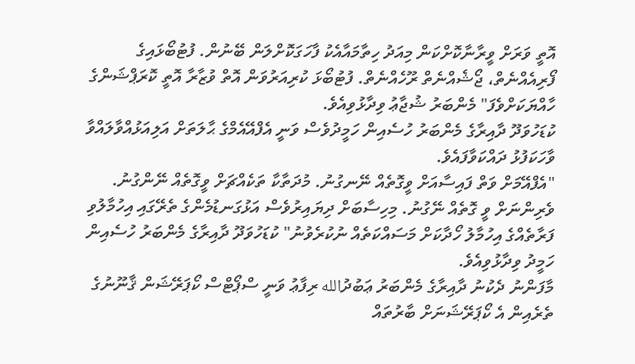އޮތީ ވަރަށް ވީރާނާކޮށްކަން މިއަދު ހިތާމައާއެކު ފާހަގަކޮށްލަން ބޭނުން. ފުޓުބޯޅައިގެ ފޯރިއެއްނެތް، ޖޯޝެއްނެތް ރޫހެއްނެތް. ފުޓުބޯޅަ ކުރިއަރުވަން އޮތް ވުޒާރާ އޮތީ ކޮރަޕްޝަންގެ ހާއްޔަކަށްވެފަ" މެންބަރު ޝުޖާޢު ވިދާޅުވިއެވެ.
ކުޑަހުވަދޫ ދާއިރާގެ މެންބަރު ހުސެއިން ހަމީދުވެސް ވަނީ އެފްއޭއެމްގެ ޙާލަތަށް އަލިއަޅުއްވާލައްވާ ވާހަކަފުޅު ދައްކަވާފައެވެ.
"އެފްއޭމަށް ވަތް ފައިސާއަށް ވީގޮތެއް ނޭނގުނު. މުދަތާކާ ތަކެއްޗަށް ވީގޮތެއް ނޭންގުނު. ވެރިންނަށް ވީ ގޮތެއް ނޭގުނު. މިހިސާބަށް ދިޔައިރުވެސް އަޅުގަނޑުމެންގެ ތެރޭގައި އިހުމާލުވި ފަރާތެއްގެ އިހުމާލު ހޯދާކަށް މަސައްކަތެއް ނުކުރެވުނު" ކުޑަހުވަދޫ ދާއިރާގެ މެންބަރު ހުސެއިން ހަމީދު ވިދާޅުވިއެވެ.
މާފަންނު ދެކުނު ދާއިރާގެ މެންބަރު ޢަބުދުالله ރިފާޢު ވަނީ ސްޕޯޓްސް ކޯޕަރޭޝަން ޤާނޫނުގެ ތެރެއިން އެ ކޯޕަރޭޝަނަށް ބާރުތައް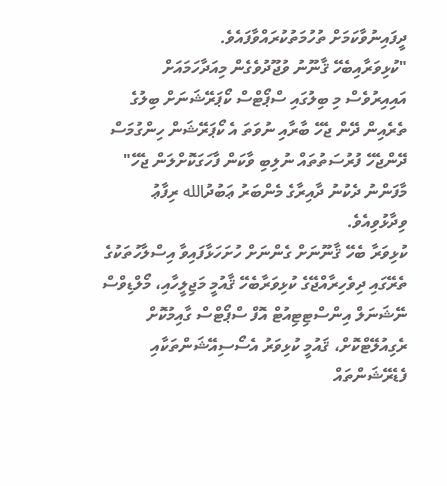ދީފައިނުވާކަމަށް ތުހުމަތުކުރައްވާފައެވެ.
"ކުޅިވަރާއިބެހޭ ޤާނޫނު ވުޖޫދުވެގެން މިއަދާހަމައަށް އައިއިރުވެސް މި ބިލުގައި ސްޕޯޓްސް ކޯޕަރޭޝަނަށް ބިލުގެ ތެރެއިން ދޭން ޖެހޭ ބާރާއި ނުވަތަ އެ ކޯޕަރޭޝަން ހިންގުމަސް ދޭންޖެހޭ ފުރުސަތުތައް ނުލިބި ވާކަން ފާހަގަކޮށްލަން ޖެހޭ" މާފަންނު ދެކުނު ދާއިރާގެ މެންބަރު ޢަބުދުالله ރިފާޢު ވިދާޅުވިއެވެ.
ކުޅިވަރާ ބެހޭ ޤާނޫނަށް ގެންނަށް ހުށަހަޅާފައިވާ އިސްލާހުތަކުގެ ތެރޭގައި ދިވެހިރާއްޖޭގެ ކުޅިވަރާބެހޭ ޤާއުމީ މަޖިލީހާއި، މޯލްޑިވްސް ނޭޝަނަލް އިންސްޓިޓިއުޓް އޮފް ސްޕޯޓްސް ގާއިމުކޮށް ރެގިއުލޭޓްކޮށް، ޤައުމީ ކުޅިވަރު އެސޯސިއޭޝަންތަކާއި ފެޑެރޭޝަންތައް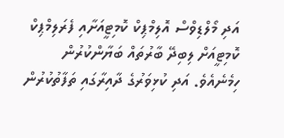އަދި މޯލްޑިވްސް އޮލިމްޕިކް ކޮމިޓީއަށާއި ފެރަލިމްޕިކް ކޮމިޓީއަށް ލިބިދޭ ބާރުތައް ބަޔާންކުރުން ހިމެނެއެވެ. އަދި ކުޅިވަރުގެ ދާއިރާގައި ތަފާތުކުރުން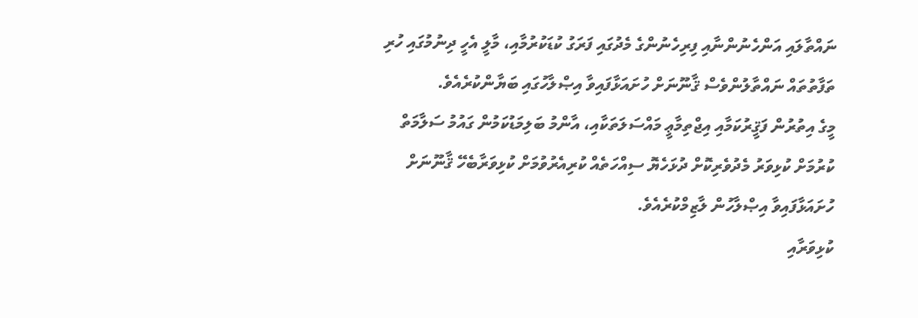ނައްތާލައި އަންހެނުންނާއި ފިރިހެނުންގެ މެދުގައި ފަރަގު ކުޑަކުރުމާއި، މާލީ އެހީ ދިނުމުގައި ހުރި ތަފާތުތައް ނައްތާލުންވެސް ޤާނޫނަށް ހުށައަޅާފައިވާ އިޞްލާހުގައި ބަޔާންކުރެއެވެ.
މީގެ އިތުރުން ފަޤީރުކަމާއި އިޖްތިމާޢީ މައްސަލަތަކާއި، އާންމު ބަލިމަޑުކަމުން ގައުމު ސަލާމަތް ކުރުމަށް ކުޅިވަރު މެދުވެރިކޮށް ދުޅަހެޔޮ ސިއްހަތެއް ކުރިއެރުވުމަށް ކުޅިވަރާބެހޭ ޤާނޫނަށް ހުށައަޅާފައިވާ އިޞްލާހުން ލާޒިމްކުރެއެވެ.
ކުޅިވަރާއި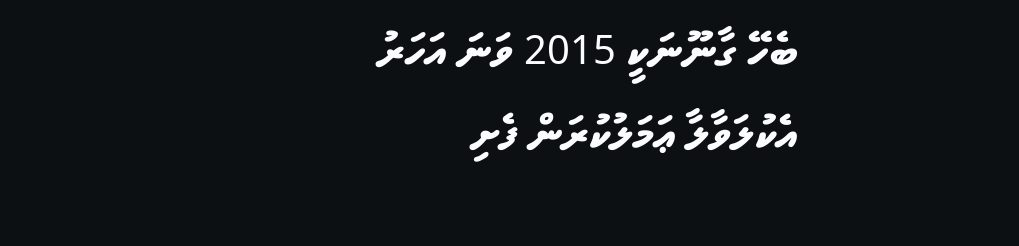ބެހޭ ގާނޫނަކީ 2015 ވަނަ އަހަރު އެކުލަވާލާ ޢަމަލުކުރަން ފެށި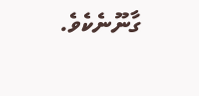ގާނޫނެކެވެ.